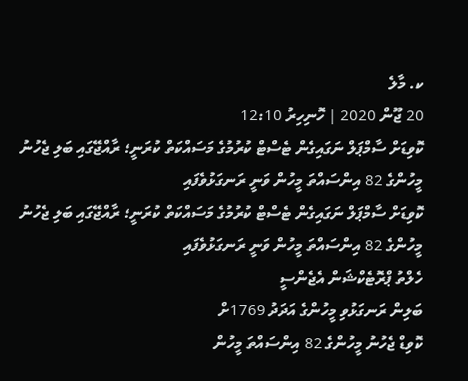ކ. މާލެ
20 ޖޫން 2020 | ހޮނިހިރު 12:10
ކޮވިޑަށް ސާމްޕަލް ނަގައިގެން ޓެސްޓް ކުރުމުގެ މަސައްކަތް ކުރަނީ؛ ރާއްޖޭގައި ބަލި ޖެހުނު މީހުންގެ 82 އިންސައްތަ މީހުން ވަނީ ރަނގަޅުވެފައި
ކޮވިޑަށް ސާމްޕަލް ނަގައިގެން ޓެސްޓް ކުރުމުގެ މަސައްކަތް ކުރަނީ؛ ރާއްޖޭގައި ބަލި ޖެހުނު މީހުންގެ 82 އިންސައްތަ މީހުން ވަނީ ރަނގަޅުވެފައި
ހެލްތު ޕްރޮޓެކްޝަން އެޖެންސީ
ބަލިން ރަނގަޅުވި މީހުންގެ އަދަދު 1769ށް
ކޮވިޑް ޖެހުނު މީހުންގެ 82 އިންސައްތަ މީހުން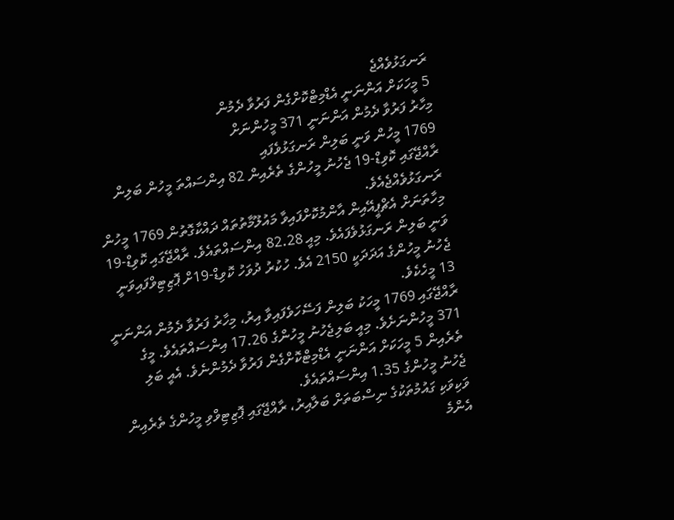ރަނގަޅުވެއްޖެ
5 މީހަކަށް އަންނަނީ އެޑްމިޓްކޮށްގެން ފަރުވާ ދެމުން
މިހާރު ފަރުވާ ދެމުން އަންނަނީ 371 މީހުންނަށް
1769 މީހުން ވަނީ ބަލިން ރަނގަޅުވެފައި
ރާއްޖޭގައި ކޮވިޑް-19 ޖެހުނު މީހުންގެ ތެރެއިން 82 އިންސައްތަ މީހުން ބަލިން ރަނގަޅުވެއްޖެއެވެ.
މިހާތަނަށް އެޗްޕީއޭއިން އާންމުކޮށްފައިވާ މައުލޫމާތުތައް ދައްކާގޮތުން 1769 މީހުން ވަނީ ބަލިން ރަނގަޅުވެފައެވެ. މިއީ 82.28 އިންސައްތައެވެ. ރާއްޖޭގައި ކޮވިޑް-19 ޖެހުނު މީހުންގެ އަދަދަކީ 2150 އެވެ. ހުކުރު ދުވަހު ކޮވިޑް-19ށް ޕޮޒިޓިވްފައިވަނީ 13 މީހެކެވެ.
ރާއްޖޭގައި 1769 މީހަކު ބަލިން ފަސޭހަވެފައިވާ އިރު، މިހާރު ފަރުވާ ދެމުން އަންނަނީ 371 މީހުންނަށެވެ. މިއީ ބަލިޖެހުނު މީހުންގެ 17.26 އިންސައްތައެވެ. މީގެ ތެރެއިން 5 މީހަކަށް އަންނަނީ އެޑްމިޓްކޮށްގެން ފަރުވާ ދެމުންނެވެ. އެއީ ބަލި ޖެހުނު މީހުންގެ 1.35 އިންސައްތައެވެ.
ވަކިވަކި ގައުމުތަކުގެ ނިސްބަތަށް ބަލާއިރު، ރާއްޖޭގައި ޕޮޒިޓިވްވި މީހުންގެ ތެރެއިން އެންމެ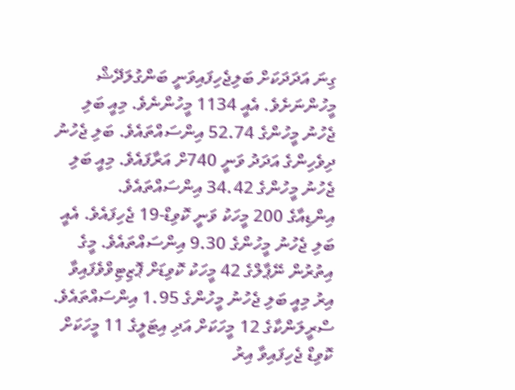ގިނަ އަދަދަކަށް ބަލިޖެހިފައިވަނީ ބަންގުލަދޭޝް މީހުންނަށެވެ. އެއީ 1134 މީހުންނެވެ. މިއީ ބަލި ޖެހުނު މީހުންގެ 52.74 އިންސައްތައެވެ. ބަލި ޖެހުނު ދިވެހިންގެ އަދަދު ވަނީ 740ށް އަރާފައެވެ. މިއީ ބަލި ޖެހުނު މީހުންގެ 34.42 އިންސައްތައެވެ.
އިންޑިއާގެ 200 މީހަކު ވަނީ ކޮވިޑް-19 ޖެހިފައެވެ. އެއީ ބަލި ޖެހުނު މީހުންގެ 9.30 އިންސައްތައެވެ. މީގެ އިތުރުން ނޭޕާލްގެ 42 މީހަކު ކޮވިޑަށް ޕޮޒިޓިވްވެފައިވާ އިރު މިއީ ބަލި ޖެހުނު މީހުންގެ 1.95 އިންސައްތައެވެ. ސްރީލަންކާގެ 12 މީހަކަށް އަދި އިޓަލީގެ 11 މީހަކަށް ކޮވިޑް ޖެހިފައިވާ އިރު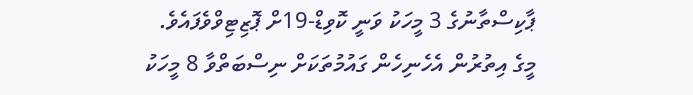ޕާކިސްތާނުގެ 3 މީހަކު ވަނީ ކޮވިޑް-19ށް ޕޮޒިޓިވްވެފައެވެ.
މީގެ އިތުރުން އެހެނިހެން ގައުމުތަކަށް ނިސްބަތްވާ 8 މީހަކު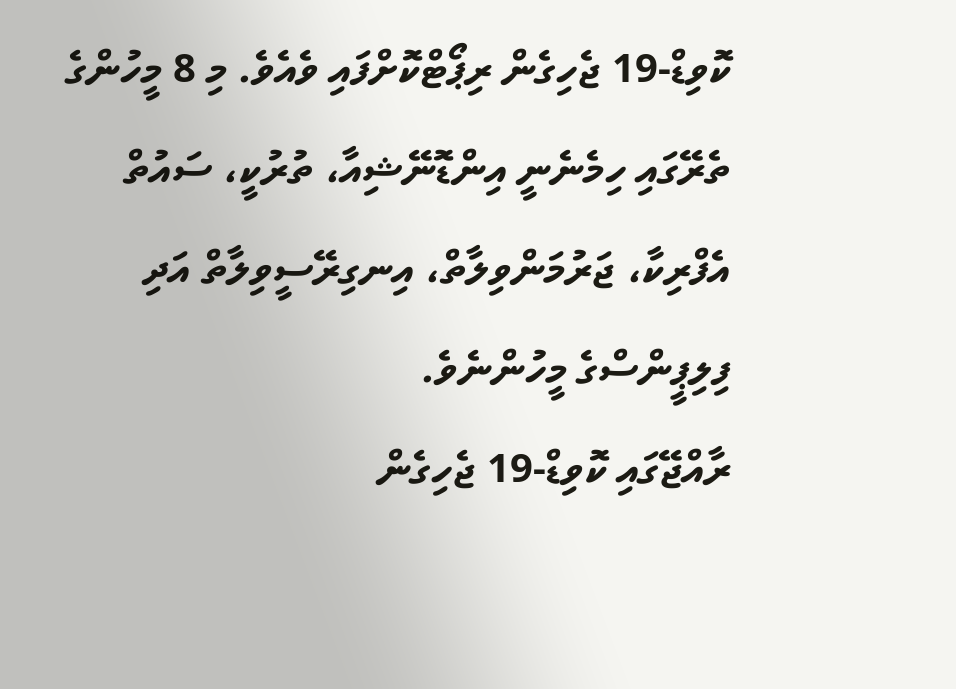ކޮވިޑް-19 ޖެހިގެން ރިޕޯޓްކޮށްފައި ވެއެވެ. މި 8 މީހުންގެ ތެރޭގައި ހިމެނެނީ އިންޑޮނޭޝިއާ، ތުރުކީ، ސައުތް އެފްރިކާ، ޖަރުމަންވިލާތް، އިނގިރޭސީވިލާތް އަދި ފިލިޕީންސްގެ މީހުންނެވެ.
ރާއްޖޭގައި ކޮވިޑް-19 ޖެހިގެން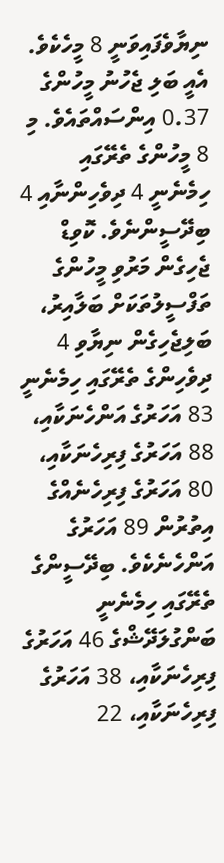ނިޔާވެފައިވަނީ 8 މީހެކެވެ. އެއީ ބަލި ޖެހުނު މީހުންގެ 0.37 އިންސައްތައެވެ. މި 8 މީހުންގެ ތެރޭގައި ހިމެނެނީ 4 ދިވެހިންނާއި 4 ބިދޭސީންނެވެ. ކޮވިޑް ޖެހިގެން މަރުވި މީހުންގެ ތަފްސީލުތަކަށް ބަލާއިރު، ބަލިޖެހިގެން ނިޔާވި 4 ދިވެހިންގެ ތެރޭގައި ހިމެނެނީ 83 އަހަރުގެ އަންހެނަކާއި، 88 އަހަރުގެ ފިރިހެނަކާއި، 80 އަހަރުގެ ފިރިހެނެއްގެ އިތުރުން 89 އަހަރުގެ އަންހެނެކެވެ. ބިދޭސީންގެ ތެރޭގައި ހިމެނެނީ ބަންގުލަދޭޝްގެ 46 އަހަރުގެ ފިރިހެނަކާއި، 38 އަހަރުގެ ފިރިހެނަކާއި، 22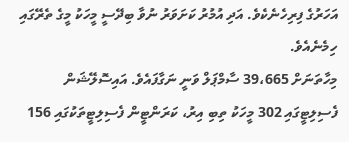އަހަރުގެ ފިރިހެނެކެވެ. އަދި އުމުރު ކަށަވަރު ނުވާ ބިދޭސީ މީހަކު މީގެ ތެރޭގައި ހިމެނެއެވެ.
މިހާތަނަށް 39،665 ސާމްޕަލް ވަނީ ނަގާފައެވެ. އައިސޮލޭޝަން ފެސިލިޓީގައި 302 މީހަކު ތިބި އިރު، ކަރަންޓީން ފެސިލިޓީތަކުގައި 156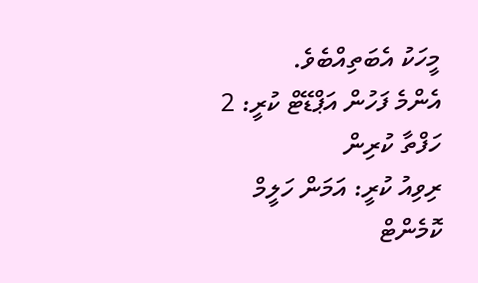މީހަކު އެބަތިއްބެވެ.
އެންމެ ފަހުން އަޕްޑޭޓް ކުރީ: 2 ހަފްތާ ކުރިން
ރިވިއު ކުރީ: އަމަން ހަލީމް
ކޮމެންޓް